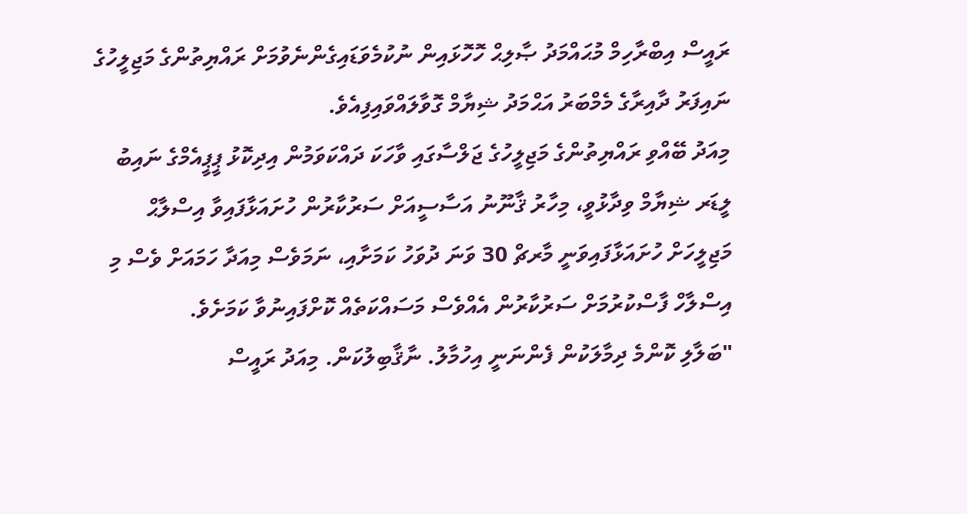ރައީސް އިބްރާހިމް މުޙައްމަދު ޞާލިޙް ހޮހޮޅައިން ނުކުމެވަޑައިގެންނެވުމަށް ރައްޔިތުންގެ މަޖިލީހުގެ ނައިފަރު ދާއިރާގެ މެމްބަރު އަޙްމަދު ޝިޔާމް ގޮވާލައްވައިފިއެވެ.
މިއަދު ބޭއްވި ރައްޔިތުންގެ މަޖިލީހުގެ ޖަލްސާގައި ވާހަކަ ދައްކަވަމުން އިދިކޮޅު ޕީޕީއެމްގެ ނައިބު ލީޑަރ ޝިޔާމް ވިދާޅުވީ، މިހާރު ޤާނޫނު އަސާސީއަށް ސަރުކާރުން ހުށައަޅާފައިވާ އިސްލާޙް މަޖިލީހަށް ހުށައަޅާފައިވަނީ މާރޗް 30 ވަނަ ދުވަހު ކަމަށާއި، ނަމަވެސް މިއަދާ ހަމައަށް ވެސް މި އިސްލާހް ފާސްކުރުމަށް ސަރުކާރުން އެއްވެސް މަސައްކަތެއް ކޮށްފައިނުވާ ކަމަށެވެ.
"ބަލާލި ކޮންމެ ދިމާލަކުން ފެންނަނީ އިހުމާލު. ނާޤާބިލުކަން. މިއަދު ރައީސް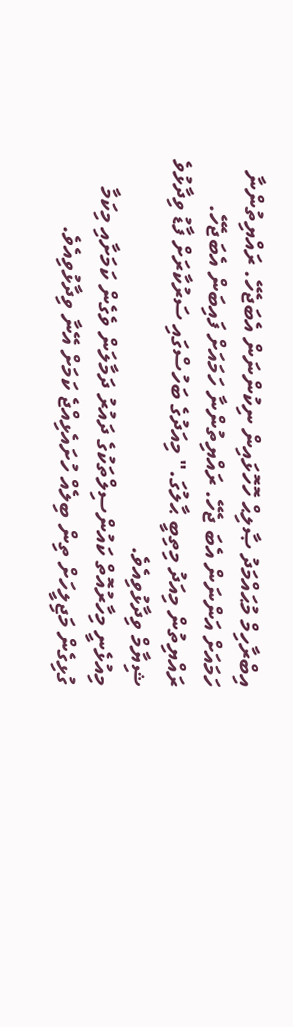އިބްރާހިމް މުޙައްމަދު ޞާލިޙް ހޮހޮޅައިން ނިކުންނަން އެބަޖެހޭ. ރައްޔިތުންނާ ހަމައަށް އަންނަން އެބަ ޖެހޭ. ރައްޔިތުންނާ ހަމައަށް ފައިބަން އެބަޖެހޭ. ރައްޔިތުން މިއަދު މިތިބީ ޙާލުގަ." މިއަދުގެ ބަހުސްގައި ސަރުކާރަށް ފާޑު ވިދާޅުވެ ޝިޔާމް ވިދާޅުވިއެވެ.
މިއުޅެނީ މިހާރުއޮތް ކައުންސިލްތަކުގެ ދައުރު ދަމާލަން ވެގެން ކަމަށާއި މިކަމާ ގުޅިގެން މަޖިލީހަށް ތިން ބިލެއް ހުށައެޅިއްޖެ ކަމަށް އޭނާ ވިދާޅުވިއެވެ.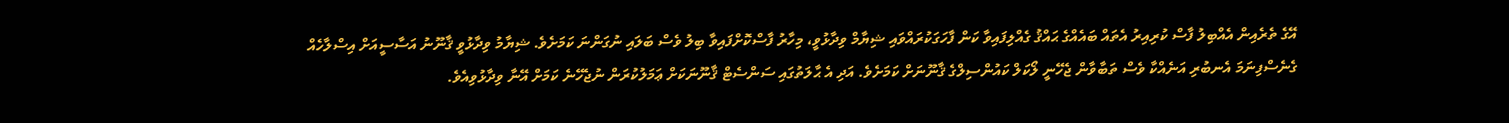އޭގެ ތެރެއިން އެއްބިލު ފާސް ކުރިއިރު އެތައް ބައެއްގެ ޙައްޤު ގެއްލިފައިވާ ކަން ފާހަގަކުރައްވައި ޝިޔާމް ވިދާޅުވީ، މިހާރު ފާސްކޮށްފައިވާ ބިލު ވެސް ބަލައި ނުގަންނަ ކަމަށެވެ. ޝިޔާމު ވިދާޅުވީ ޤާނޫނު އަސާސީއަށް އިސްލާހެއް ގެނެސްފިނަމަ އެނބުރި އަނެއްކާ ވެސް ތަބާވާން ޖެހޭނީ ލޯކަލް ކައުންސިލްގެ ޤާނޫނަށް ކަމަށެވެ. އަދި އެ ޙާލަތުގައި ސަންސެޓް ޤާނޫނަކަށް ޢަމަލުކުރަން ނުޖެހޭނެ ކަމަށް އޭނާ ވިދާޅުވިއެވެ.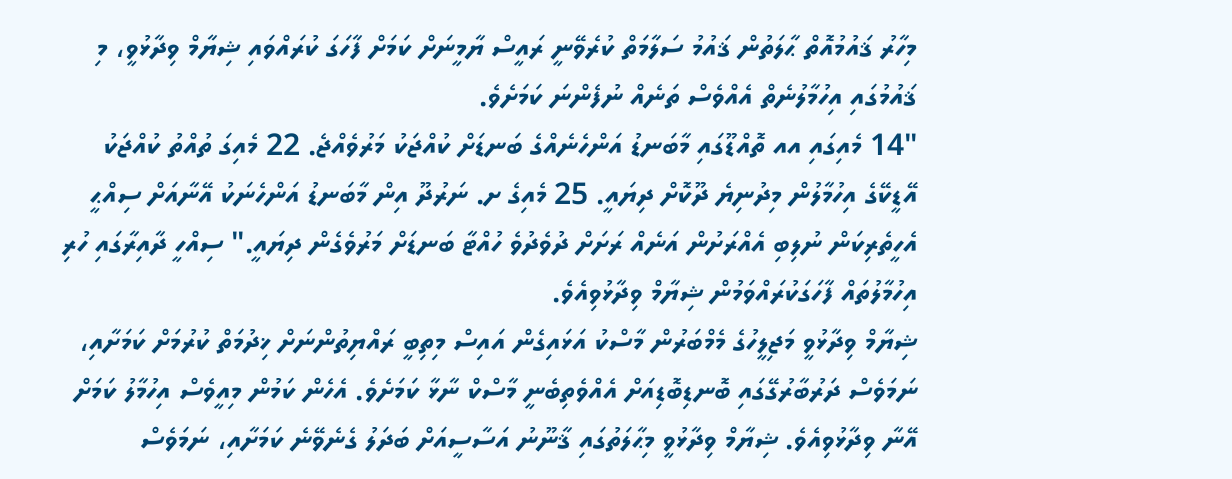މިހާރު ޤައުމުއޮތް ޙާލަތުން ޤައުމު ސަލާމަތް ކުރެވޭނީ ރައީސް ޔާމީނަށް ކަމަށް ފާހަގަ ކުރައްވައި ޝިޔާމް ވިދާޅުވީ، މި ޤައުމުގައި އިހުމާލުނެތް އެއްވެސް ތަނެއް ނުފެންނަ ކަމަށެވެ.
"14 މެއިގައި އއ ތޮއްޑޫގައި މާބަނޑު އަންހެނެއްގެ ބަނޑަށް ކުއްޖަކު މަރުވެއްޖެ. 22 މެއިގަ ތުއްތު ކުއްޖަކު އޭޑީކޭގެ އިހުމާލުން މިދުނިޔެ ދޫކޮށް ދިޔައީ. 25 މެއިގެ ށ. ނަރުދޫ އިން މާބަނޑު އަންހެނަކު އޭނާއަށް ސިއްޙީ އެހީތެރިކަން ނުލިބި އެއްރަށުން އަނެއް ރަށަށް ދުވެދުވެ ހުއްޓާ ބަނޑަށް މަރުވެގެން ދިޔައީ." ސިއްހީ ދާއިރާގައި ހުރި އިހުމާލުތައް ފާހަގަކުރައްވަމުން ޝިޔާމް ވިދާޅުވިއެވެ.
ޝިޔާމް ވިދާޅުވީ މަޖިލީހުގެ މެމްބަރުން މާސްކު އަޅައިގެން އައިސް މިތިބީ ރައްޔިތުންނަށް ޚިދުމަތް ކުރުމަށް ކަމަށާއި، ނަމަވެސް ދަރުބާރުގޭގައި ބޮނޑިބޮޑިއަށް އެއްވެތިބެނީ މާސްކް ނާޅާ ކަމަށެވެ. އެހެން ކަމުން މިއީވެސް އިހުމާލު ކަމަށް އޭނާ ވިދާޅުވިއެވެ. ޝިޔާމް ވިދާޅުވީ މިޙާލަތުގައި ޤާނޫނު އަސާސީއަށް ބަދަލު ގެނެވޭނެ ކަމަށާއި، ނަމަވެސް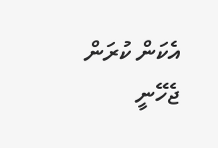އެކަން ކުރަން ޖެހޭނީ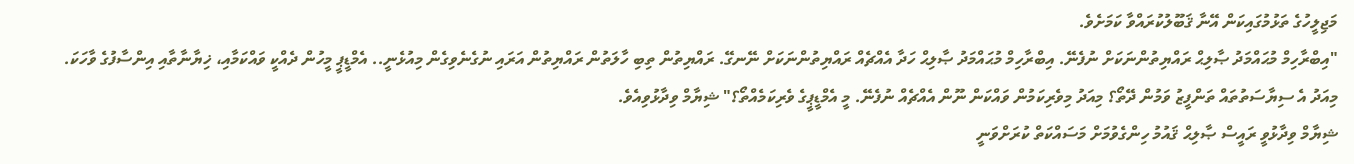މަޖިލީހުގެ ތަޅުމުގައިކަން އޭނާ ޤަބޫލުކުރައްވާ ކަމަށެވެ.
"އިބްރާހިމް މުޙައްމަދު ޞާލިޙް ރައްޔިތުންނަކަށް ނުފެނޭ. އިބްރާހިމް މުޙައްމަދު ޞާލިޙް ހަދާ އެއްޗެއް ރައްޔިތުންނަކަށް ނޭނގޭ. ރައްޔިތުން ތިބި ހާލަތުން ރައްޔިތުން އަރައި ނުގެނެވިގެން މިއުޅެނީ.. އެމްޑީޕީ މީހުން ދެއްކީ ވައްކަމާއި، ޚިޔާނާތާއި އިންސާފުގެ ވާހަކަ. މިއަދު އެ ސިޔާސަތުތައް ތަންފީޒު ވަމުން ދޭތޯ؟ މިއަދު މިވެރިކަމުން ވައްކަން ނޫން އެއްޗެއް ނުފެނޭ. މީ އެމްޑީޕީގެ ވެރިކަމެއްތޯ؟" ޝިޔާމް ވިދާޅުވިއެވެ.
ޝިޔާމް ވިދާޅުވީ ރައީސް ޞާލިޙް ޤައުމު ހިންގެވުމަށް މަސައްކަތް ކުރަށްވަނީ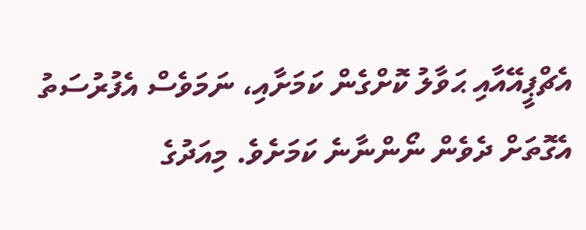އެޗްޕީއޭއާއި ޙަވާލު ކޮށްގެން ކަމަށާއި، ނަމަވެސް އެފުރުސަތު އެގޮތަށް ދެވެން ނޯންނާނެ ކަމަށެވެ. މިއަދުގެ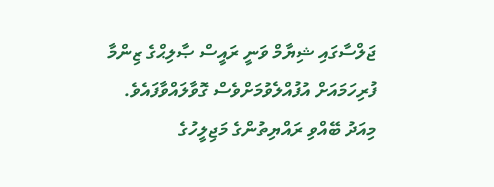ޖަލްސާގައި ޝިޔާމް ވަނީ ރައީސް ޞާލިޙްގެ ޒިންމާ ފުރިހަމައަށް އުފުއްލެވުމަށްވެސް ގޮވާލައްވާފައެވެ.
މިއަދު ބޭއްވި ރައްޔިތުންގެ މަޖިލީހުގެ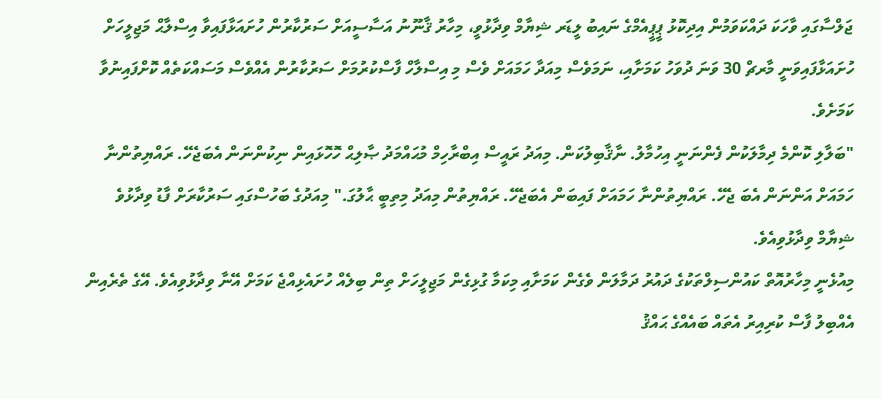ޖަލްސާގައި ވާހަކަ ދައްކަވަމުން އިދިކޮޅު ޕީޕީއެމްގެ ނައިބު ލީޑަރ ޝިޔާމް ވިދާޅުވީ، މިހާރު ޤާނޫނު އަސާސީއަށް ސަރުކާރުން ހުށައަޅާފައިވާ އިސްލާޙް މަޖިލީހަށް ހުށައަޅާފައިވަނީ މާރޗް 30 ވަނަ ދުވަހު ކަމަށާއި، ނަމަވެސް މިއަދާ ހަމައަށް ވެސް މި އިސްލާހް ފާސްކުރުމަށް ސަރުކާރުން އެއްވެސް މަސައްކަތެއް ކޮށްފައިނުވާ ކަމަށެވެ.
"ބަލާލި ކޮންމެ ދިމާލަކުން ފެންނަނީ އިހުމާލު. ނާޤާބިލުކަން. މިއަދު ރައީސް އިބްރާހިމް މުޙައްމަދު ޞާލިޙް ހޮހޮޅައިން ނިކުންނަން އެބަޖެހޭ. ރައްޔިތުންނާ ހަމައަށް އަންނަން އެބަ ޖެހޭ. ރައްޔިތުންނާ ހަމައަށް ފައިބަން އެބަޖެހޭ. ރައްޔިތުން މިއަދު މިތިބީ ޙާލުގަ." މިއަދުގެ ބަހުސްގައި ސަރުކާރަށް ފާޑު ވިދާޅުވެ ޝިޔާމް ވިދާޅުވިއެވެ.
މިއުޅެނީ މިހާރުއޮތް ކައުންސިލްތަކުގެ ދައުރު ދަމާލަން ވެގެން ކަމަށާއި މިކަމާ ގުޅިގެން މަޖިލީހަށް ތިން ބިލެއް ހުށައެޅިއްޖެ ކަމަށް އޭނާ ވިދާޅުވިއެވެ. އޭގެ ތެރެއިން އެއްބިލު ފާސް ކުރިއިރު އެތައް ބައެއްގެ ޙައްޤު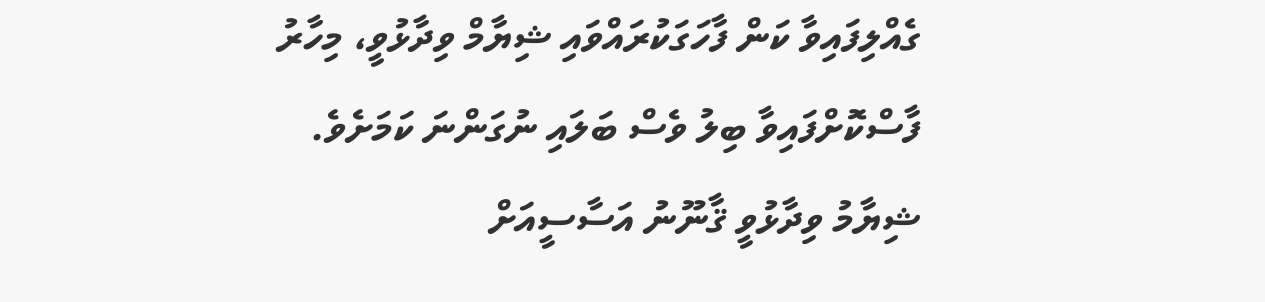ގެއްލިފައިވާ ކަން ފާހަގަކުރައްވައި ޝިޔާމް ވިދާޅުވީ، މިހާރު ފާސްކޮށްފައިވާ ބިލު ވެސް ބަލައި ނުގަންނަ ކަމަށެވެ. ޝިޔާމު ވިދާޅުވީ ޤާނޫނު އަސާސީއަށް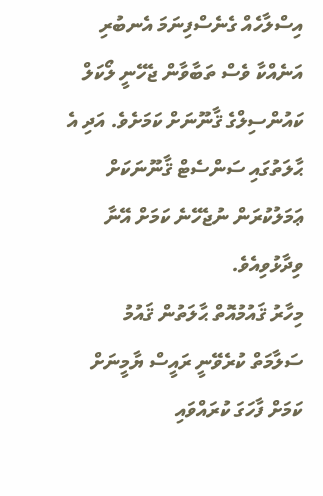އިސްލާހެއް ގެނެސްފިނަމަ އެނބުރި އަނެއްކާ ވެސް ތަބާވާން ޖެހޭނީ ލޯކަލް ކައުންސިލްގެ ޤާނޫނަށް ކަމަށެވެ. އަދި އެ ޙާލަތުގައި ސަންސެޓް ޤާނޫނަކަށް ޢަމަލުކުރަން ނުޖެހޭނެ ކަމަށް އޭނާ ވިދާޅުވިއެވެ.
މިހާރު ޤައުމުއޮތް ޙާލަތުން ޤައުމު ސަލާމަތް ކުރެވޭނީ ރައީސް ޔާމީނަށް ކަމަށް ފާހަގަ ކުރައްވައި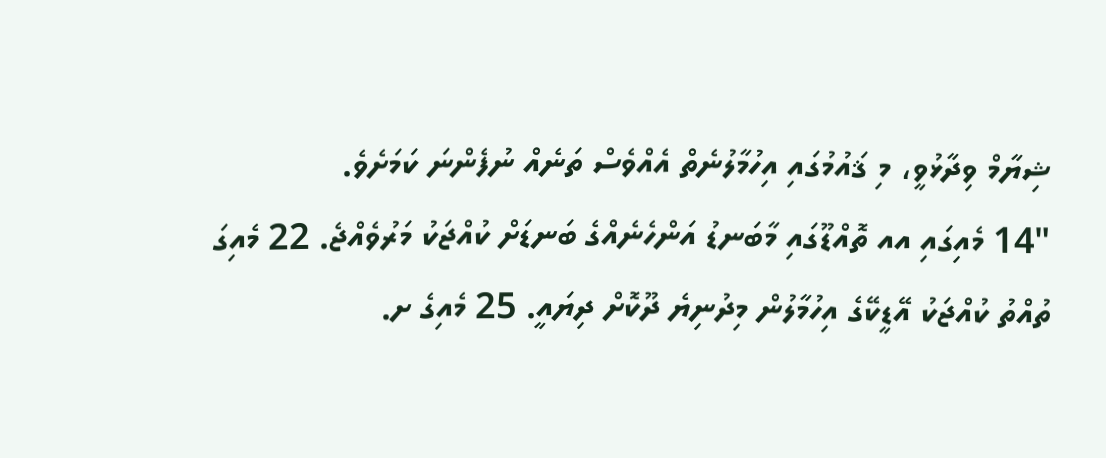ޝިޔާމް ވިދާޅުވީ، މި ޤައުމުގައި އިހުމާލުނެތް އެއްވެސް ތަނެއް ނުފެންނަ ކަމަށެވެ.
"14 މެއިގައި އއ ތޮއްޑޫގައި މާބަނޑު އަންހެނެއްގެ ބަނޑަށް ކުއްޖަކު މަރުވެއްޖެ. 22 މެއިގަ ތުއްތު ކުއްޖަކު އޭޑީކޭގެ އިހުމާލުން މިދުނިޔެ ދޫކޮށް ދިޔައީ. 25 މެއިގެ ށ.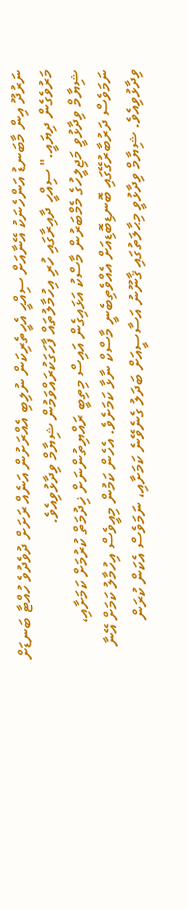ނަރުދޫ އިން މާބަނޑު އަންހެނަކު އޭނާއަށް ސިއްޙީ އެހީތެރިކަން ނުލިބި އެއްރަށުން އަނެއް ރަށަށް ދުވެދުވެ ހުއްޓާ ބަނޑަށް މަރުވެގެން ދިޔައީ." ސިއްހީ ދާއިރާގައި ހުރި އިހުމާލުތައް ފާހަގަކުރައްވަމުން ޝިޔާމް ވިދާޅުވިއެވެ.
ޝިޔާމް ވިދާޅުވީ މަޖިލީހުގެ މެމްބަރުން މާސްކު އަޅައިގެން އައިސް މިތިބީ ރައްޔިތުންނަށް ޚިދުމަތް ކުރުމަށް ކަމަށާއި، ނަމަވެސް ދަރުބާރުގޭގައި ބޮނޑިބޮޑިއަށް އެއްވެތިބެނީ މާސްކް ނާޅާ ކަމަށެވެ. އެހެން ކަމުން މިއީވެސް އިހުމާލު ކަމަށް އޭނާ ވިދާޅުވިއެވެ. ޝިޔާމް ވިދާޅުވީ މިޙާލަތުގައި ޤާނޫނު އަސާސީއަށް ބަދަލު ގެނެވޭނެ ކަމަށާއި، ނަމަވެސް އެކަން ކުރަން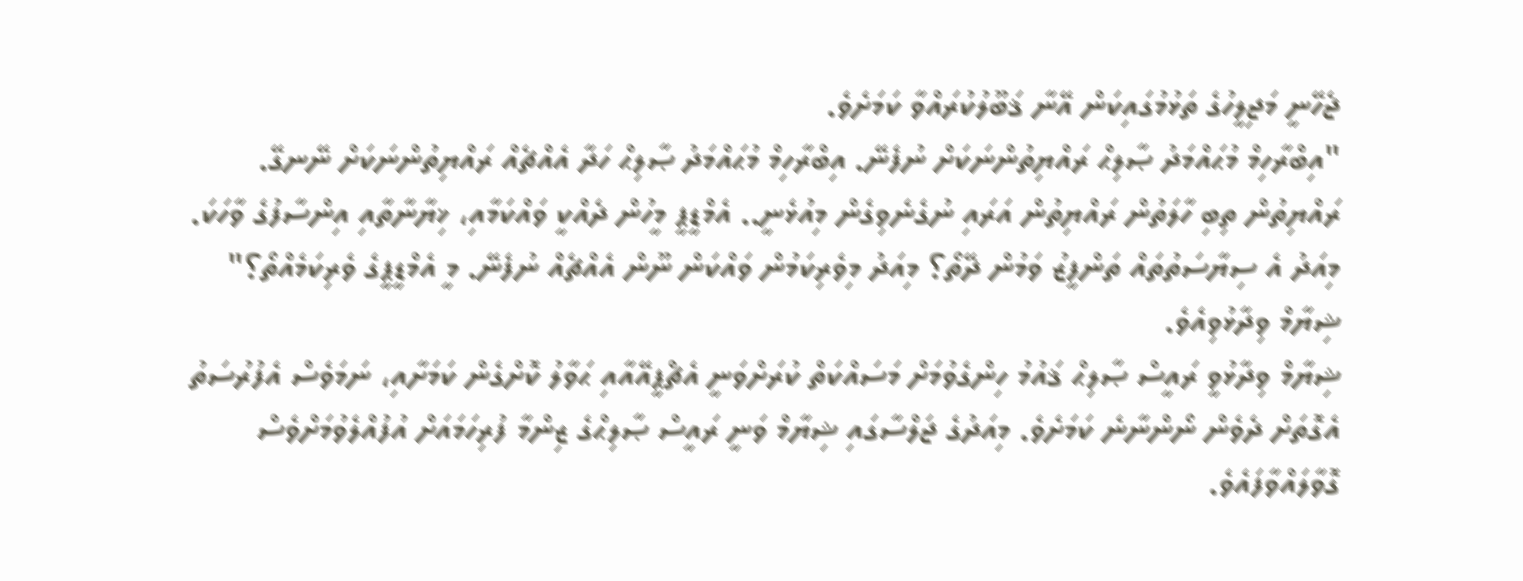ޖެހޭނީ މަޖިލީހުގެ ތަޅުމުގައިކަން އޭނާ ޤަބޫލުކުރައްވާ ކަމަށެވެ.
"އިބްރާހިމް މުޙައްމަދު ޞާލިޙް ރައްޔިތުންނަކަށް ނުފެނޭ. އިބްރާހިމް މުޙައްމަދު ޞާލިޙް ހަދާ އެއްޗެއް ރައްޔިތުންނަކަށް ނޭނގޭ. ރައްޔިތުން ތިބި ހާލަތުން ރައްޔިތުން އަރައި ނުގެނެވިގެން މިއުޅެނީ.. އެމްޑީޕީ މީހުން ދެއްކީ ވައްކަމާއި، ޚިޔާނާތާއި އިންސާފުގެ ވާހަކަ. މިއަދު އެ ސިޔާސަތުތައް ތަންފީޒު ވަމުން ދޭތޯ؟ މިއަދު މިވެރިކަމުން ވައްކަން ނޫން އެއްޗެއް ނުފެނޭ. މީ އެމްޑީޕީގެ ވެރިކަމެއްތޯ؟" ޝިޔާމް ވިދާޅުވިއެވެ.
ޝިޔާމް ވިދާޅުވީ ރައީސް ޞާލިޙް ޤައުމު ހިންގެވުމަށް މަސައްކަތް ކުރަށްވަނީ އެޗްޕީއޭއާއި ޙަވާލު ކޮށްގެން ކަމަށާއި، ނަމަވެސް އެފުރުސަތު އެގޮތަށް ދެވެން ނޯންނާނެ ކަމަށެވެ. މިއަދުގެ ޖަލްސާގައި ޝިޔާމް ވަނީ ރައީސް ޞާލިޙްގެ ޒިންމާ ފުރިހަމައަށް އުފުއްލެވުމަށްވެސް ގޮވާލައްވާފައެވެ.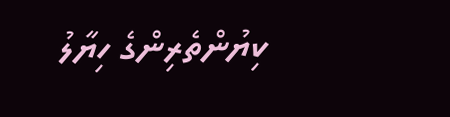ކިޔުންތެރިންގެ ހިޔާލު